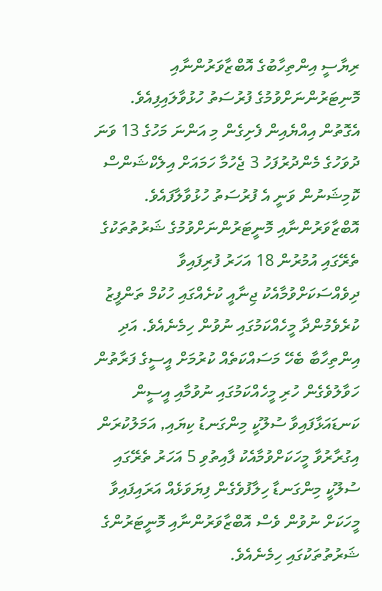ރިޔާސީ އިންތިހާބުގެ އޮބްޒާވަރުންނާއި މޮނިޓަރުންނަށްވުމުގެ ފުރުސަތު ހުޅުވާލައިފިއެވެ.
އެގޮތުން އިއްޔެއިން ފެށިގެން މި އަންނަ މަހުގެ 13 ވަނަ ދުވަހުގެ މެންދުރުފަހު 3 ޖެހުމާ ހަމައަށް އިލެކްޝަންސް ކޮމިޝަނުން ވަނީ އެ ފުރުސަތު ހުޅުވާލާފައެވެ.
އޮބްޒާވަރުންނާއި މޮނީޓަރުންނަށްވުމުގެ ޝަރުތުތަކުގެ ތެރޭގައި އުމުރުން 18 އަހަރު ފުރިފައިވާ ދިވެއްސަކަށްވުމާއެކު ޖިނާއީ ކުށެއްގައި ހުކުމް ތަންފީޒު ކުރެވެމުންދާ މީހެއްކަމުގައި ނުވުން ހިމެނެއެވެ. އަދި އިންތިހާބާ ބެހޭ މަސައްކަތެއް ކުރުމަށް އީސީގެ ފަރާތުން ހަވާލުވެގެން ހުރި މީހެއްކަމުގައި ނުވުމާއި އީސީން ކަނޑައަޅާފައިވާ ސުލޫކީ މިންގަނޑު ކިޔައި, އަމަލުކުރަން އިގުރާރުވާ މީހަކަށްވުމާއެކު ފާއިތުވި 5 އަހަރު ތެރޭގައި ސުލޫކީ މިންގަނޑާ ހިލާފުވެގެން ފިޔަވަޅެއް އަރައިފައިވާ މީހަކަށް ނުވުން ވެސް އޮބްޒާވަރުންނާއި މޮނީޓަރުންގެ ޝަރުތުތަކުގައި ހިމެނެއެވެ.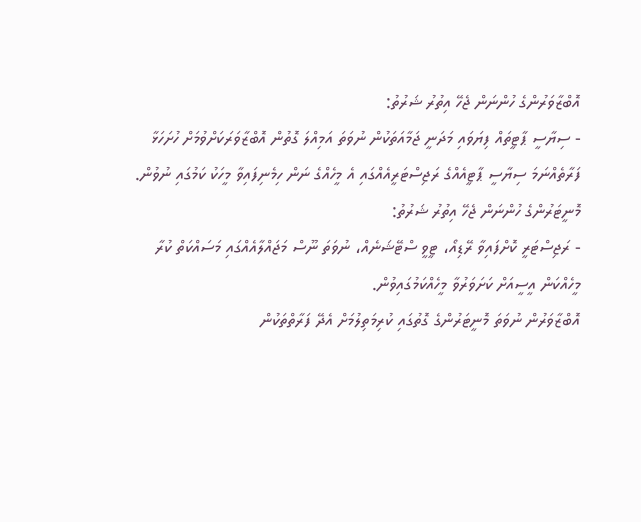އޮބްޒާވަރުންގެ ހުންނަން ޖެހޭ އިތުރު ޝަރުތު:
- ސިޔާސީ ޕާޓީތައް ފިޔަވައި މަދަނީ ޖަމާއަތަކުން ނުވަތަ އަމިއްލަ ގޮތުން އޮބްޒާވަރަކަށްވުމަށް ހުށަހަޅާ ފަރާތެއްނަމަ ސިޔާސީ ޕާޓީއެއްގެ ރަޖިސްޓަރީއެއްގައި އެ މީހެއްގެ ނަން ހިމެނިފައިވާ މީހަކު ކަމުގައި ނުވުން.
މޮނީޓަރުންގެ ހުންނަން ޖެހޭ އިތުރު ޝަރުތު:
- ރަޖިސްޓަރީ ކޮށްފައިވާ ރޭޑިއޯ، ޓީވީ ސްޓޭޝަނެއް، ނުވަތަ ނޫސް މަޖައްލާއެއްގައި މަސައްކަތް ކުރާ މީހެއްކަން އީސީއަށް ކަށަވަރުވާ މީހެއްކަމުގައިވުން.
އޮބްޒާވަރުން ނުވަތަ މޮނީޓަރުންގެ ގޮތުގައި ކުރިމަތިލުމަށް އެދޭ ފަރާތްތަކުން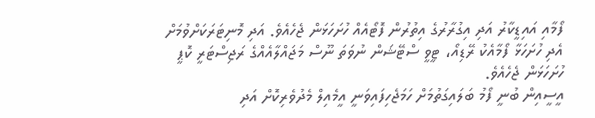ފޯމާއި އައިޑީކާރު އަދި އިގުރާރުގެ އިތުރުން ފޮޓޯއެއް ހުށަހަޅަން ޖެހެއެވެ. އަދި މޮނިޓަރަކަށްވުމަށް އެދި ހުށަހަޅާ ފޯމާއެކު ރޭޑިއޯ، ޓީވީ ސްޓޭޝަން ނުވަތަ ނޫސް މަޖައްލާއެއްގެ ރަޖިސްޓަރީ ކޮޕީ ހުށަހަޅަން ޖެހެއެވެ.
އީސީއިން ބުނީ ފޯމު ބަލައިގަތުމަށް ހަމަޖެހިފައިވަނީ އީމެއިލް މެދުވެރިކޮށް އަދި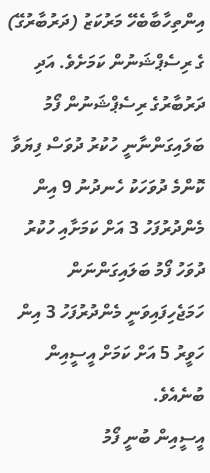އިންތިހާބާބެހޭ މަރުކަޒު (ދަރުބާރުގޭ) ގެ ރިސެޕްޝަނުން ކަމަށެވެ. އަދި ދަރުބާރުގެ ރިސެޕްޝަނުން ފޯމު ބަލައިގަންނާނީ ހުކުރު ދުވަސް ފިޔަވާ ކޮންމެ ދުވަހަކު ހެނދުނު 9 އިން މެންދުރުފަހު 3 އަށް ކަމަށާއި ހުކުރު ދުވަހު ފޯމު ބަލައިގަންނަން ހަމަޖެހިފައިވަނީ މެންދުރުފަހު 3 އިން ހަވީރު 5 އަށް ކަމަށް އީސީއިން ބުނެއެވެ.
އީސީއިން ބުނީ ފޯމު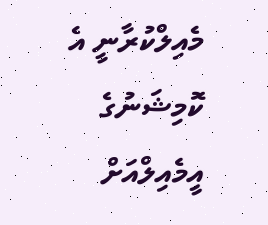މެއިލްކުރާނީ އެ ކޮމިޝަނުގެ އީމެއިލްއަށް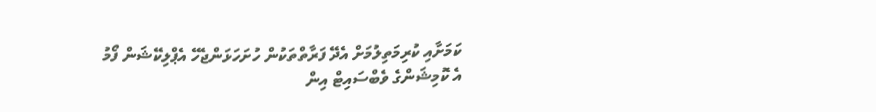ކަމަށާއި ކުރިމަތިލުމަށް އެދޭ ފަރާތްތަކުން ހުށަހަޅަންޖެހޭ އެޕްލިކޭޝަން ފޯމު އެ ކޮމިޝަންގެ ވެބްސައިޓް އިން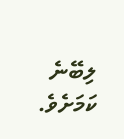ލިބޭނެ ކަމަށެވެ.